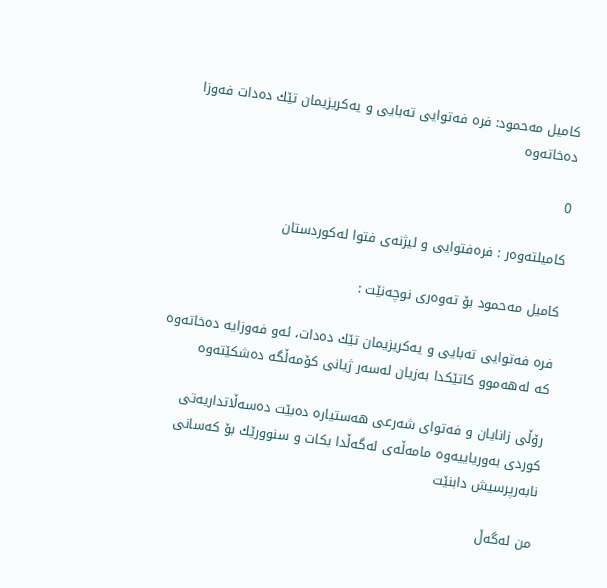کامیل مەحمود: فرە فه‌توایی‌ ته‌بایی و یه‌كریزیمان تێك ده‌دات فه‌وزا ده‌خاته‌وه‌

0

کامیلتەوەر : فرەفتوایی و لیژنەی فتوا لەکوردستان

کامیل مەحمود بۆ تەوەری نوچەنێت :

فرە فه‌توایی‌ ته‌بایی و یه‌كریزیمان تێك ده‌دات، ئه‌و فه‌وزایه‌ ده‌خاته‌وه‌ كه‌ له‌هه‌موو كاتێكدا به‌زیان له‌سه‌ر ژیانی كۆمه‌ڵگه‌ ده‌شكێته‌وه‌

رۆڵی زانایان و فه‌توای شه‌رعی هه‌ستیاره‌ ده‌بێت ده‌سه‌ڵاتداریه‌تی كوردی به‌وریاییه‌وه‌ مامه‌ڵه‌ی له‌گه‌ڵدا بكات و سنوورێك بۆ كه‌سانی نابه‌رپرسیش دابنێت

من له‌گه‌ڵ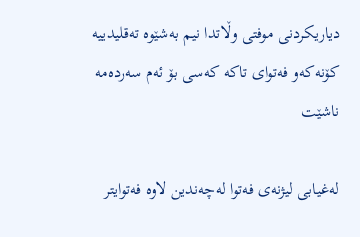دیاریكردنی موفتی وڵاتدا نیم به‌شێوه‌ ته‌قلیدییه‌ كۆنه‌كه‌و فه‌توای تاكه‌ كه‌سی بۆ ئه‌م سه‌رده‌مه‌ ناشێت

له‌غیابی لیژنەی فەتوا له‌چه‌ندین لاوه‌ فه‌توایتر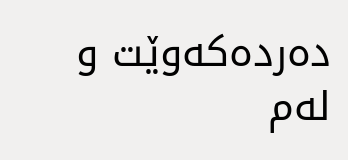ده‌رده‌كه‌وێت و له‌م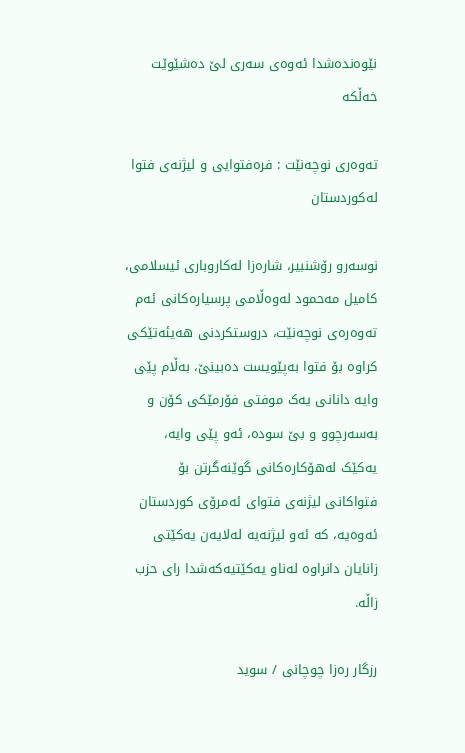نێوه‌نده‌شدا ئه‌وه‌ی سه‌ری لێ ده‌شێوێت خه‌ڵكه‌‌

تەوەری نوچەنێت : فرەفتوایی و لیژنەی فتوا لەکوردستان

نوسەرو رۆشنبیر، شارەزا لەکاروباری ئیسلامی، کامیل مەحمود لەوەڵامی پرسیارەکانی ئەم تەوەرەی نوچەنێت، دروستکردنی هەیئەتێکی کراوە بۆ فتوا بەپێویست دەبینێ، بەڵام پێی وایە دانانی یەک موفتی فۆرمێکی کۆن و بەسەرچوو و بێ سودە، ئەو پێی وایە، یەکێک لەهۆکارەکانی گوێنەگرتن بۆ فتواکانی لیژنەی فتوای ئەمرۆی کوردستان ئەوەیە، کە ئەو لیژنەیە لەلایەن یەکێتی زانایان دانراوە لەناو یەکێتیەکەشدا رای حزب زاڵە.

رزگار رەزا چوچانی / سوید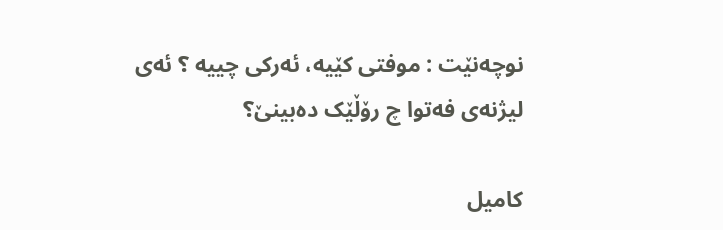نوچەنێت : موفتی کێیە، ئەرکی چییە ؟ ئەی لیژنەی فەتوا چ رۆڵێک دەبینێ؟

كامیل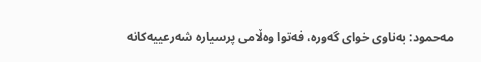مه‌حمود: بەناوی خوای گەورە، فه‌توا وه‌ڵامی پرسیاره‌ شه‌رعییه‌كانه‌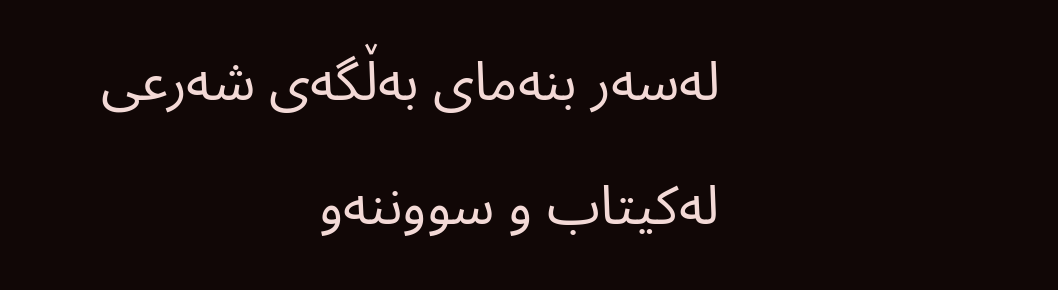له‌سه‌ر بنه‌مای به‌ڵگه‌ی شه‌رعی له‌كیتاب و سووننه‌و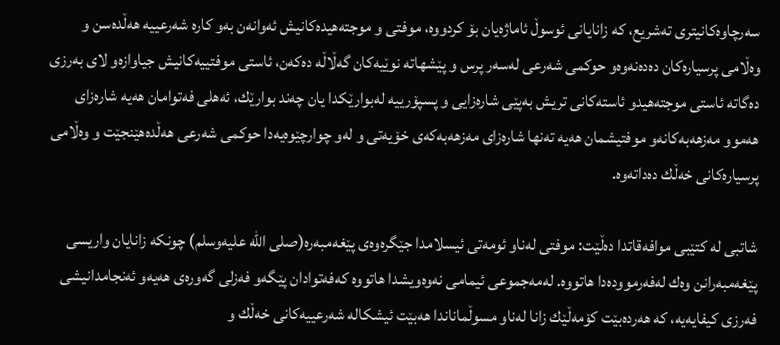سه‌رچاوه‌كانیتری ته‌شریع، كه‌ زانایانی ئوسوڵ ئاماژه‌یان بۆ كردووه‌، موفتی و موجته‌هیده‌كانیش ئه‌وانه‌ن به‌و كاره‌ شه‌رعییه‌ هه‌ڵده‌سن و وه‌ڵامی پرسیاره‌كان ده‌ده‌نه‌وه‌و حوكمی شه‌رعی له‌سه‌ر پرس و پێشهاته‌ نوێیه‌كان گه‌ڵاڵه‌ ده‌كه‌ن، ئاستی موفتییه‌كانیش جیاوازه‌و لای به‌رزی ده‌گاته‌ ئاستی موجته‌هیدو ئاسته‌كانی تریش به‌پێی شاره‌زایی و پسپۆرییه‌ له‌بوارێكدا یان چه‌ند بوارێك، ئه‌هلی فه‌توامان هه‌یه‌ شاره‌زای هه‌موو مه‌زهه‌به‌كانه‌و موفتیشمان هه‌یه‌ ته‌نها شاره‌زای مه‌زهه‌به‌كه‌ی خۆیه‌تی و له‌و چوارچێوه‌یه‌دا حوكمی شه‌رعی هه‌ڵده‌هێنجێت و وه‌ڵامی پرسیاره‌كانی خه‌ڵك ده‌داته‌وه‌.

شاتبی له‌ كتێبی موافه‌قاتدا ده‌ڵێت: موفتی له‌ناو ئومه‌تی ئیسلامدا جێگره‌وه‌ی پێغه‌مبه‌ره‌(صلی الله علیه‌وسلم) چونكه‌ زانایان واریسی پێغه‌مبه‌رانن وه‌ك له‌فه‌رمووده‌دا هاتووه‌. له‌مه‌جموعی ئیمامی نه‌وه‌ویشدا هاتووه‌ كه‌فه‌توادان پێگه‌و فه‌زلی گه‌وره‌ی هه‌یه‌و ئه‌نجامدانیشی فه‌رزی كیفایه‌یه،‌ كه‌ هه‌رده‌بێت كۆمه‌ڵێك زانا له‌ناو مسوڵماناندا هه‌بێت ئیشكاله‌ شه‌رعییه‌كانی خه‌ڵك و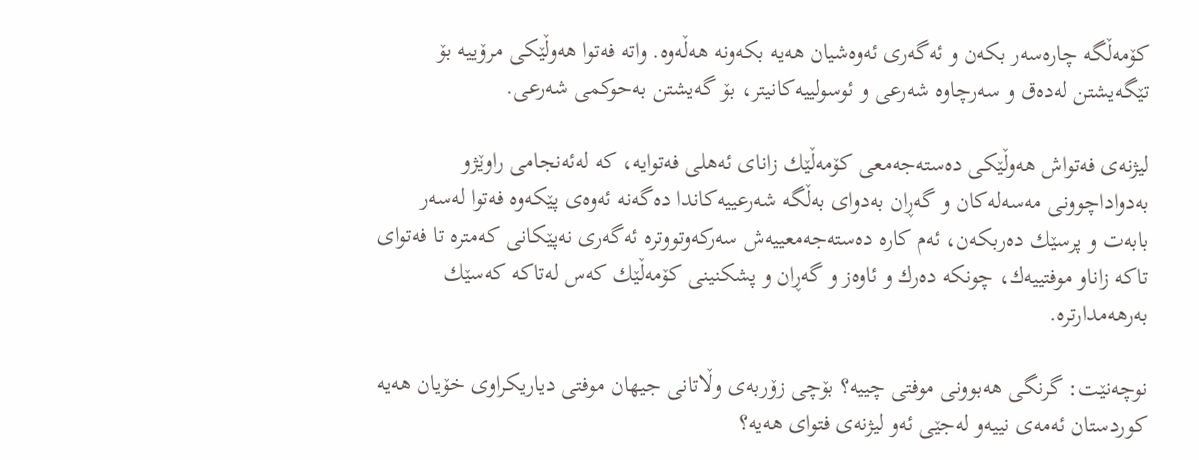كۆمه‌ڵگه‌ چاره‌سه‌ر بكه‌ن و ئه‌گه‌ری ئه‌وه‌شیان هه‌یه‌ بكه‌ونه‌ هه‌ڵه‌وه. واته‌ فه‌توا هه‌وڵێكی مرۆییه‌ بۆ تێگه‌یشتن له‌ده‌ق و سه‌رچاوه‌ شه‌رعی و ئوسولییه‌كانیتر، بۆ گه‌یشتن به‌حوكمی شه‌رعی.

لیژنه‌ی فه‌تواش هه‌وڵێكی ده‌سته‌جه‌معی كۆمه‌ڵێك زانای ئه‌هلی فه‌توایه،‌ كه‌ له‌ئه‌نجامی راوێژو به‌دواداچوونی مه‌سه‌له‌كان و گه‌ڕان به‌دوای به‌ڵگه‌ شه‌رعییه‌كاندا ده‌گه‌نه‌ ئه‌وه‌ی پێكه‌وه‌ فه‌توا له‌سه‌ر بابه‌ت و پرسێك ده‌ربكه‌ن، ئه‌م كاره‌ ده‌سته‌جه‌معییه‌ش سه‌ركه‌وتووتره‌ ئه‌گه‌ری نه‌پێكانی كه‌متره‌ تا فه‌توای تاكه‌ زاناو موفتییه‌ك، چونكه‌ ده‌رك و ئاوه‌ز و گه‌ڕان و پشكنینی كۆمه‌ڵێك كه‌س له‌تاكه‌ كه‌سێك به‌رهه‌مدارتره‌.

نوچەنێت: گرنگی هەبوونی موفتی چییە؟ بۆچی زۆربەی وڵاتانی جیهان موفتی دیاریکراوی خۆیان هەیە کوردستان ئەمەی نییەو لەجێی ئەو لیژنەی فتوای هەیە؟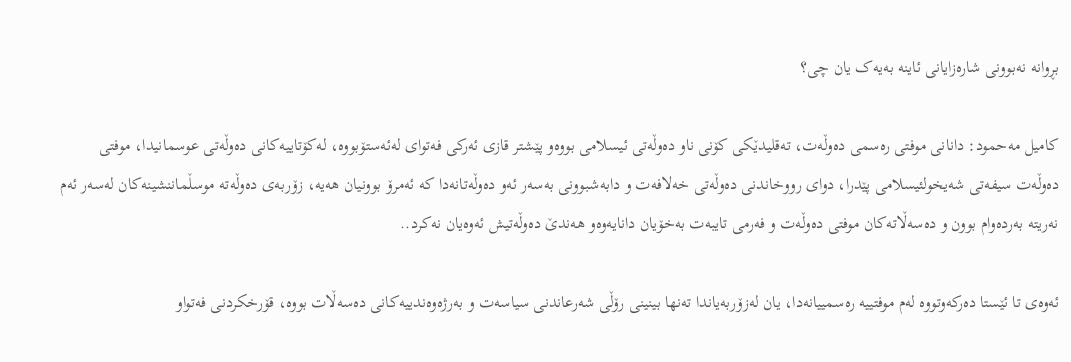بڕوانە نەبوونی شارەزایانی ئاینە بەیەک یان چی؟

کامیل مەحمود: دانانی موفتی ره‌سمی ده‌وڵه‌ت، ته‌قلیدێكی كۆنی ناو ده‌وڵه‌تی ئیسلامی بووه‌و پێشتر قازی ئه‌ركی فه‌توا‌ی له‌ئه‌ستۆبووه‌، له‌كۆتاییه‌كانی ده‌وڵه‌تی عوسمانیدا، موفتی ده‌وڵه‌ت سیفه‌تی شه‌یخولئیسلامی پێدرا، دوای رووخاندنی ده‌وڵه‌تی خه‌لافه‌ت و دابه‌شبوونی به‌سه‌ر ئه‌و ده‌وڵه‌تانه‌دا كه‌ ئه‌مرۆ بوونیان هه‌یه،‌ زۆربه‌ی ‌ده‌وڵه‌ته موسڵماننشینه‌‌كان له‌سه‌ر ئه‌م نه‌ریته‌ به‌رده‌وام بوون و ده‌سه‌ڵاته‌كان موفتی ده‌وڵه‌ت ‌و فه‌رمی تایبه‌ت به‌خۆیان دانایه‌وه‌و هه‌ندێ ده‌وڵه‌تیش ئه‌وه‌یان نه‌كرد..

ئه‌وه‌ی تا ئێستا ده‌ركه‌وتووه‌ له‌م موفتییه‌ ره‌سمییانه‌دا، یان له‌زۆربه‌یاندا ته‌نها بینینی رۆڵی شه‌رعاندنی سیاسه‌ت و به‌رژه‌وه‌ندییه‌كانی ده‌سه‌ڵات بووه‌، قۆرخكردنی فه‌تواو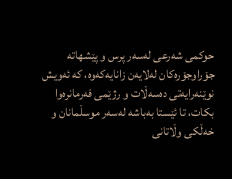حوكمی شه‌رعی له‌سه‌ر پرس و پێشهاته‌ جۆراوجۆره‌كان له‌لایه‌ن زانایه‌كه‌وه،‌ كه‌ ئه‌ویش نوێنه‌رایه‌تی ده‌سه‌ڵات و رژێمی فه‌رمانره‌وا بكات، تا ئێستا به‌باشه‌ له‌سه‌ر موسڵمانان و خه‌ڵكی وڵاتانی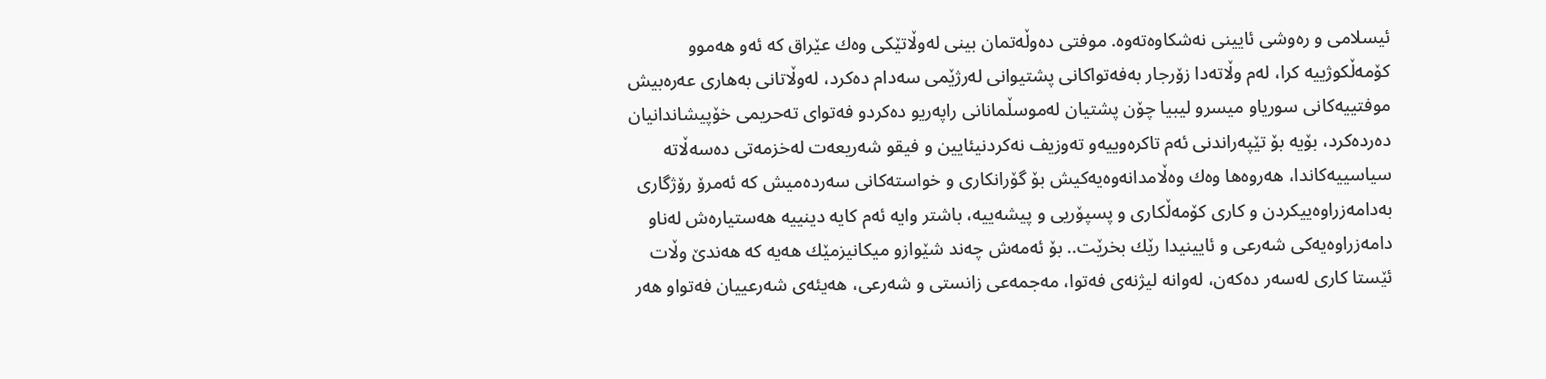ئیسلامی و ره‌وشی ئایینی نه‌شكاوه‌ته‌وه‌. موفتی ده‌وڵه‌تمان بینی له‌وڵاتێكی وه‌ك عێراق كه‌ ئه‌و هه‌موو كۆمه‌ڵكوژییه‌ كرا، له‌م وڵاته‌دا زۆرجار به‌فه‌تواكانی پشتیوانی له‌رژێمی سه‌دام ده‌كرد، له‌وڵاتانی به‌هاری عه‌ره‌بیش موفتییه‌كانی سوریاو میسرو لیبیا چۆن پشتیان له‌موسڵمانانی راپه‌ریو ده‌كردو فه‌توای ته‌حریمی خۆپیشاندانیان ده‌رده‌كرد، بۆیه‌ بۆ تێپه‌راندنی ئه‌م تاكره‌وییه‌و ته‌وزیف نه‌كردنیئایین و فیقو شه‌ریعه‌ت له‌خزمه‌تی ده‌سه‌ڵاته‌ سیاسییه‌كاندا، هه‌روه‌ها وه‌ك وه‌ڵامدانه‌وه‌یه‌كیش بۆ گۆرانكاری و خواسته‌كانی سه‌رده‌میش كه‌ ئه‌مرۆ رۆژگاری به‌دامه‌زراوه‌ییكردن و كاری كۆمه‌ڵكاری و پسپۆریی و پیشه‌ییه‌، باشتر وایه‌ ئه‌م كایه‌ دینییه‌ هه‌ستیاره‌ش له‌ناو دامه‌زراوه‌یه‌كی شه‌رعی و ئایینیدا رێك بخرێت.. بۆ ئه‌مه‌ش چه‌ند شێوازو میكانیزمێك هه‌یه‌ كه‌ هه‌ندێ وڵات ئێستا كاری له‌سه‌ر ده‌كه‌ن، له‌وانه‌ لیژنه‌ی فه‌توا، مه‌جمه‌عی زانستی و شه‌رعی، هه‌یئه‌ی شه‌رعییان فه‌تواو هه‌ر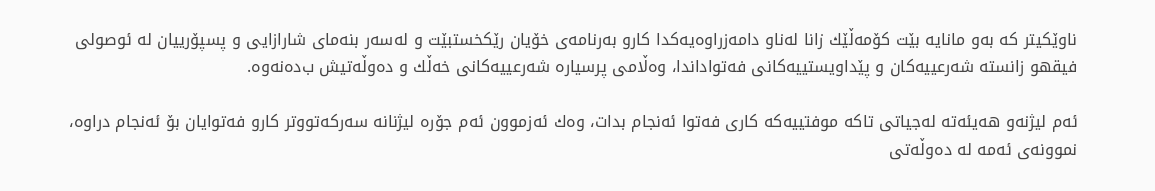ناوێكیتر كه‌ به‌و مانایه‌ بێت كۆمه‌ڵێك زانا له‌ناو دامه‌زراوه‌یه‌كدا كارو به‌رنامه‌ی خۆیان رێكخستبێت ‌و له‌سه‌ر بنه‌مای شارازایی و پسپۆرییان له‌ ئوصولی فیقهو زانسته‌ شه‌رعییه‌كان و پێداویستییه‌كانی فه‌تواداندا، وه‌ڵامی پرسیاره‌ شه‌رعییه‌كانی خه‌ڵك و ده‌وڵه‌تیش ب‌ده‌نه‌وه‌.

ئه‌م لیژنه‌و هه‌یئه‌ته‌ له‌جیاتی تاكه‌ موفتییه‌كه‌ كاری فه‌توا ئه‌نجام بدات، وه‌ك ئه‌زموون ئه‌م جۆره‌ لیژنانه ‌سه‌ركه‌تووتر كارو فه‌توایان بۆ ئه‌نجام دراوه‌، نموونه‌ی ئه‌مه‌ له‌ ده‌وڵه‌تی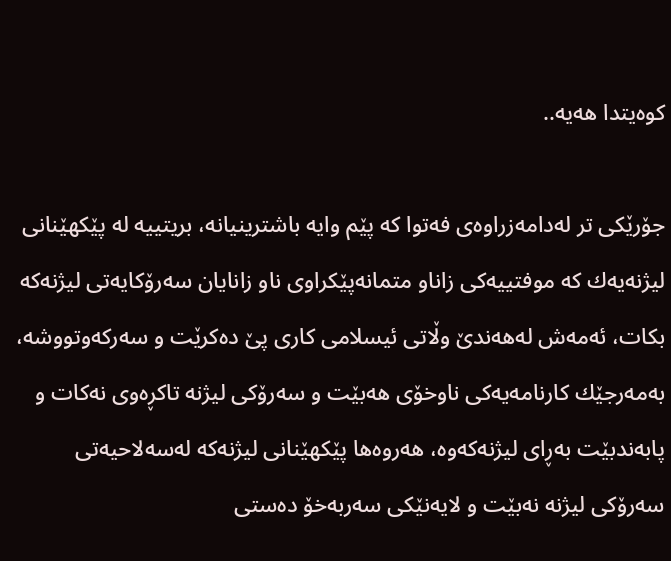كوه‌یتدا هه‌یه‌..

جۆرێكی تر له‌دامه‌زراوه‌ی فه‌توا كه‌ پێم وایه‌ باشترینیانه،‌ بریتییه‌ له‌ پێكهێنانی لیژنه‌یه‌ك‌ كه‌ موفتییه‌كی زاناو متمانه‌پێكراوی ناو زانایان سه‌رۆكایه‌تی لیژنه‌كه‌ بكات، ئه‌مه‌ش له‌هه‌ندێ وڵاتی ئیسلامی كاری پێ ده‌كرێت و سه‌ركه‌وتووشه‌، به‌مه‌ر‌جێك كارنامه‌یه‌كی ناوخۆی هه‌بێت و سه‌رۆكی لیژنه‌ تاكڕه‌وی نه‌كات و پابه‌ندبێت به‌ڕای لیژنه‌كه‌وه‌، هه‌روه‌ها پێكهێنانی لیژنه‌كه‌ له‌سه‌لاحیه‌تی سه‌رۆكی لیژنه‌ نه‌بێت و لایه‌نێكی سه‌ربه‌خۆ ده‌ستی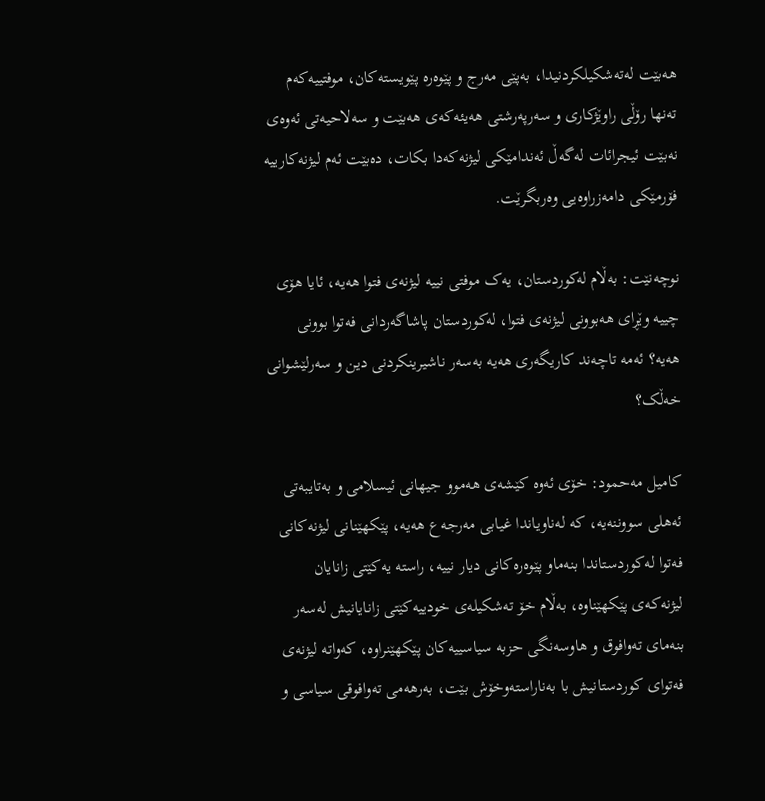هه‌بێت له‌ته‌شكیلكردنیدا، به‌پێی مه‌رج و پێوه‌ره‌ پێویسته‌كان، موفتییه‌كه‌م ته‌نها رۆڵی راوێژكاری و سه‌رپه‌رشتی هه‌یئه‌كه‌ی هه‌بێت و سه‌لاحیه‌تی ئه‌وه‌ی نه‌بێت ئیجرائات له‌گه‌ڵ ئه‌ندامێكی لیژنه‌كه‌دا بكات، ده‌بێت ئه‌م لیژنه‌كارییه‌ فۆرمێكی دامه‌زراوه‌یی وه‌ربگرێت.

نوچەنێت: بەڵام لەکوردستان، یەک موفتی نییە لیژنەی فتوا هەیە، ئایا هۆی چییە وێڕای هەبوونی لیژنەی فتوا، لەکوردستان پاشاگەردانی فه‌توا بوونی هەیە؟ ئەمە تاچەند کاریگەری هەیە بەسەر ناشیرینکردنی دین و سەرلێشوانی خەڵک؟

کامیل مەحمود: خۆی ئه‌وه‌ كێشه‌ی هه‌موو جیهانی ئیسلامی و به‌تایبه‌تی ئه‌هلی سووننه‌یه،‌ كه‌ له‌ناویاندا غیابی مه‌رجه‌ع هه‌یه‌، پێكهێنانی لیژنه‌كانی فه‌توا له‌كوردستاندا بنه‌ماو پێوه‌ره‌كانی دیار نییه‌، راسته‌ یه‌كێتی زانایان لیژنه‌كه‌ی پێكهێناوه‌، به‌ڵام خۆ ته‌شكیله‌ی خودییه‌كێتی زانایانیش له‌سه‌ر بنه‌مای ته‌وافوق و هاوسه‌نگی حزبه‌ سیاسییه‌كان پێكهێنراوه‌، كه‌واته‌ لیژنه‌ی فه‌توای كوردستانیش با به‌ناراسته‌وخۆش بێت، به‌رهه‌می ته‌وافوقی سیاسی و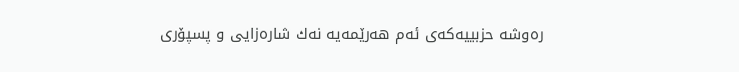ره‌وشه‌ حزبییه‌كه‌ی ئه‌م هه‌رێمه‌یه‌ نه‌ك شاره‌زایی و پسپۆری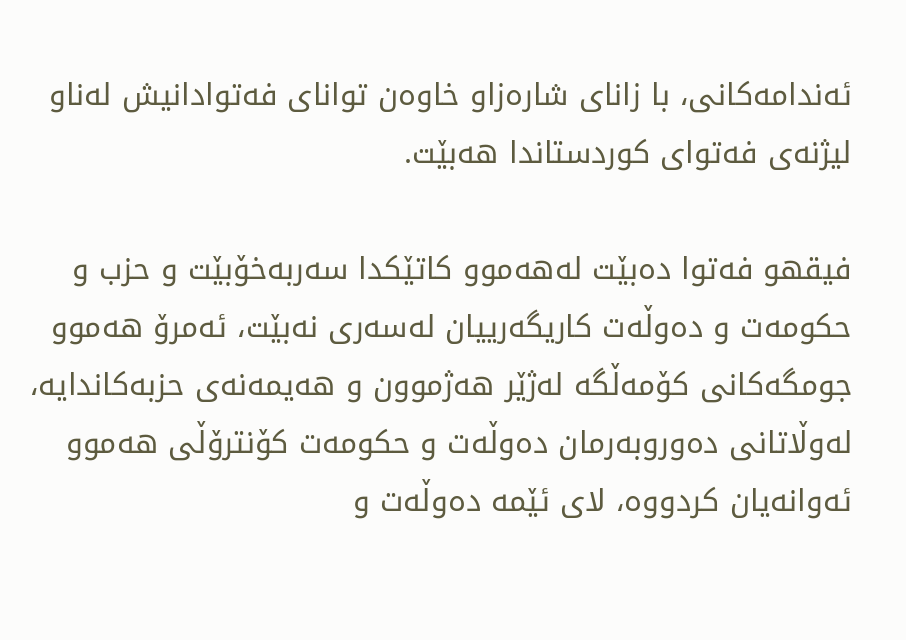ئه‌ندامه‌كانی، با زانای شاره‌زاو خاوه‌ن توانای فه‌توادانیش له‌ناو لیژنه‌ی فه‌توای كوردستاندا هه‌بێت.

فیقهو فه‌توا ده‌بێت له‌هه‌موو كاتێكدا سه‌ربه‌خۆبێت و حزب و حكومه‌ت و ده‌وڵه‌ت كاریگه‌رییان له‌سه‌ری نه‌بێت، ئه‌مرۆ هه‌موو جومگه‌كانی كۆمه‌ڵگه‌ له‌ژێر هه‌ژموون و هه‌یمه‌نه‌ی حزبه‌كاندایه‌، له‌وڵاتانی ده‌وروبه‌رمان ده‌وڵه‌ت و حكومه‌ت كۆنترۆڵی هه‌موو ئه‌وانه‌یان كردووه‌، لای ئێمه‌ ده‌وڵه‌ت و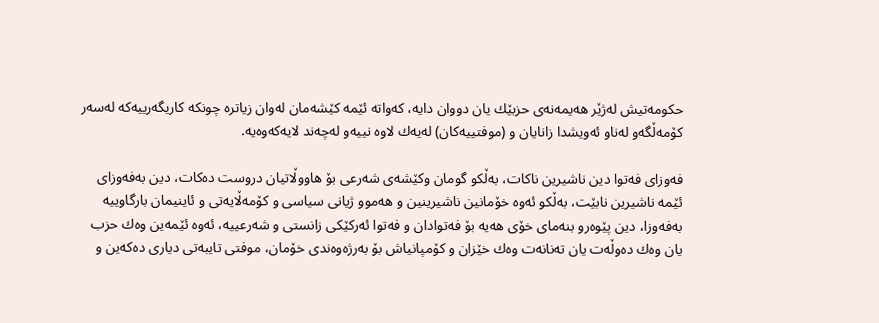حكومه‌تیش له‌ژێر هه‌یمه‌نه‌ی حزبێك یان دووان دایه‌، كه‌واته‌ ئێمه‌ كێشه‌مان له‌وان زیاتره‌ چونكه‌ كاریگه‌رییه‌كه‌ له‌سه‌ر كۆمه‌ڵگه‌و له‌ناو ئه‌ویشدا زانایان و (موفتییه‌كان) له‌یه‌ك لاوه‌ نییه‌و له‌چه‌ند لایه‌كه‌وه‌یه‌‌.

فه‌وزای فه‌توا دین ناشیرین ناكات، به‌ڵكو گومان وكێشه‌ی شه‌رعی بۆ هاووڵاتیان دروست ده‌كات، دین به‌فه‌وزای ئێمه‌ ناشیرین نابێت، به‌ڵكو ئه‌وه‌ خۆمانین ناشیرینین و هه‌موو ژیانی سیاسی و كۆمه‌ڵایه‌تی و ئاینیمان بارگاوییه‌ به‌فه‌وزا، دین پێوه‌رو بنه‌مای خۆی هه‌یه‌ بۆ فه‌توادان و فه‌توا ئه‌ركێكی زانستی و شه‌رعییه‌، ئه‌وه‌ ئێمه‌ین وه‌ك حزب یان وه‌ك ده‌وڵه‌ت یان ته‌نانه‌ت وه‌ك خێزان و كۆمپانیاش بۆ به‌رژه‌وه‌ندی خۆمان، موفتی تایبه‌تی دیاری ده‌كه‌ین و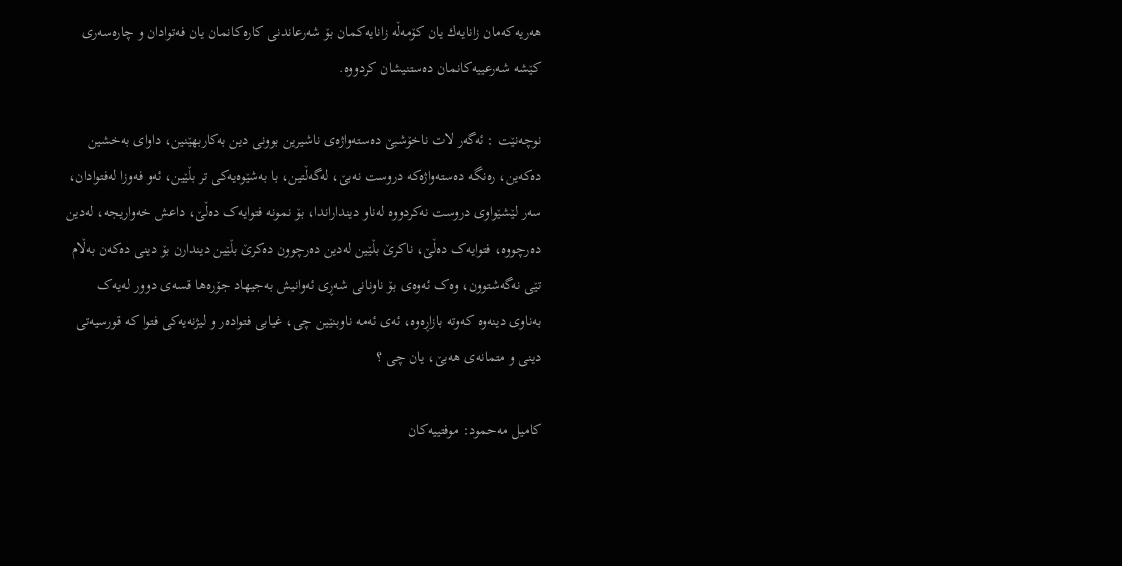هه‌ریه‌كه‌مان زانایه‌ك یان كۆمه‌ڵه‌ زانایه‌كمان بۆ شه‌رعاندنی كاره‌كانمان یان فه‌توادان و چاره‌سه‌ری كێشه‌ شه‌رعییه‌كانمان ده‌ستنیشان كردووه‌‌.

نوچەنێت : ئەگەر لات ناخۆشبێ دەستەواژەی ناشیرین بوونی دین بەکاربهێنین، داوای بەخشین دەکەین، رەنگە دەستەواژەکە دروست نەبێ، لەگەڵتین، با بەشێوەیەکی تر بڵێین، ئەو فەوزا لەفتوادان، سەر لێشێواوی دروست نەکردووە لەناو دینداراندا، بۆ نمونە فتوایەک دەڵێ، داعش خەواریجە، لەدین دەرچووە، فتوایەک دەڵێ، ناکرێ بڵێین لەدین دەرچوون دەکرێ بڵێین دیندارن بۆ دینی دەکەن بەڵام تێی نەگەشتوون، وەک ئەوەی بۆ ناونانی شەڕی ئەوانیش بەجیهاد جۆرەها قسەی دوور لەیەک بەناوی دینەوە کەوتە بازاڕەوە، ئەی ئەمە ناوبنێین چی، غیابی فتوادەر و لیژنەیەکی فتوا کە قورسیەتی دینی و متمانەی هەبێ، یان چی ؟

كامیل مه‌حمود: موفتییه‌كان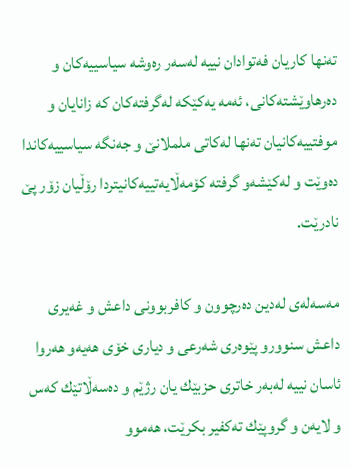ته‌نها كاریان فه‌توادان نییه‌ له‌سه‌ر ره‌وشه‌ سیاسییه‌كان و ده‌رهاوێشته‌كانی، ئه‌مه‌ یه‌كێكه‌ له‌گرفته‌كان كه‌ زانایان و موفتییه‌كانیان ته‌نها له‌كاتی ململانێ و جه‌نگه‌ سیاسییه‌كاندا ده‌وێت و له‌كێشه‌و گرفته‌ كۆمه‌ڵایه‌تییه‌كانیتردا رۆڵیان زۆر پێ نادرێت.

مه‌سه‌له‌ی له‌دین ده‌رچوون و كافربوونی داعش و غه‌یری داعش سنوورو پێوه‌ری شه‌رعی و دیاری خۆی هه‌یه‌و هه‌روا ئاسان نییه‌ له‌به‌ر خاتری حزبێك یان رژێم و ده‌سه‌ڵاتێك كه‌س و لایه‌ن و گروپێك ته‌كفیر بكرێت، هه‌موو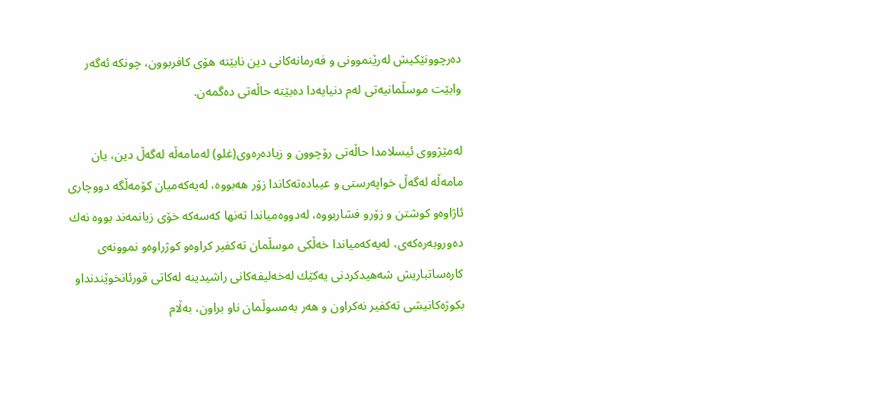ده‌رچوونێكیش له‌رێنموونی و فه‌رمانه‌كانی دین نابێته‌ هۆی كافربوون، چونكه‌ ئه‌گه‌ر وابێت موسڵمانیه‌تی له‌م دنیایه‌دا ده‌بێته‌ حاڵه‌تی ده‌گمه‌ن.

له‌مێژووی ئیسلامدا حاڵه‌تی رۆچوون و زیاده‌ره‌وی(غلو) له‌مامه‌ڵه‌ له‌گه‌ڵ دین، یان مامه‌ڵه‌ له‌گه‌ڵ خواپه‌رستی و عیباده‌ته‌كاندا زۆر هه‌بووه‌، له‌یه‌كه‌میان كۆمه‌ڵگه‌ دووچاری ئاژاوه‌و كوشتن و زۆرو فشاربووه‌، له‌دووه‌میاندا ته‌نها كه‌سه‌كه‌ خۆی زیانمه‌ند بووه‌ نه‌ك ده‌وروبه‌ره‌كه‌ی، له‌یه‌كه‌میاندا خه‌ڵكی موسڵمان ته‌كفیر كراوه‌و كوژراوه‌و نموونه‌ی كاره‌ساتباریش شه‌هیدكردنی یه‌كێك له‌خه‌لیفەكانی راشیدینه‌ له‌كاتی قورئانخوێندندا‌و بكوژه‌كانیشی ته‌كفیر نه‌كراون و هه‌ر به‌مسوڵمان ناو براون، به‌ڵام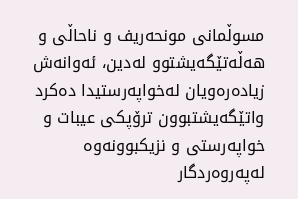مسوڵمانی مونحه‌ریف و ناحاڵی و هه‌ڵه‌تێگه‌یشتوو له‌دین، ئه‌وانه‌ش زیاده‌ره‌ویان له‌خواپه‌رستیدا ده‌كرد واتێگه‌یشتبوون ترۆپكی عیبات و خواپه‌رستی و نزیكبوونه‌وه‌ له‌په‌روه‌ردگار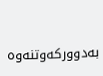به‌دووركه‌وتنه‌وه‌‌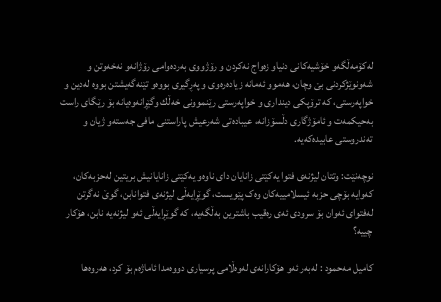له‌كۆمه‌ڵگه‌و خۆشیه‌كانی دنیاو زه‌واج نه‌كردن و رۆژووی به‌رده‌وامی رۆژانه‌و نه‌خه‌وتن و شه‌ونوێژكردنی بێ وچان، هه‌موو ئه‌مانه‌ زیاده‌ره‌وی و په‌ڕگیری بووه‌و تێنه‌گه‌یشتن بووه‌ له‌دین و خواپه‌رستی، كه‌ ترۆپكی دینداری و خواپه‌رستی رێنموونی خه‌ڵك وگێڕانه‌وه‌یانه‌ بۆ رێگای راست به‌حیكمه‌ت و ئامۆژگاری دڵسۆزانە، عیباده‌تی شه‌رعیش پاراستنی مافی جه‌سته‌و ژیان و ته‌ندروستی عابیده‌كه‌یه‌‌.

نوچەنێت: وتتان لیژنەی فتوا یەکێتی زانایان دای ناوەو یەکێتی زانایانیش بریتین لەحزبەکان، کەوایە بۆچی حزبە ئیسلامییەکان وەک پێویست، گوێڕایەڵی لیژنەی فتوانابن، گوێ نەگرتن لەفتوای ئەوان بۆ سرودی ئەی رەقیب باشترین بەڵگەیە، کە گوێڕایەڵی ئەو لیژنەیە نابن، هۆکار چییە؟

کامیل مەحمود : له‌به‌ر ئه‌و هۆكارانه‌ی له‌وه‌ڵامی پرسیاری دووه‌مدا ئاماژه‌م بۆ كرد، هه‌روه‌ها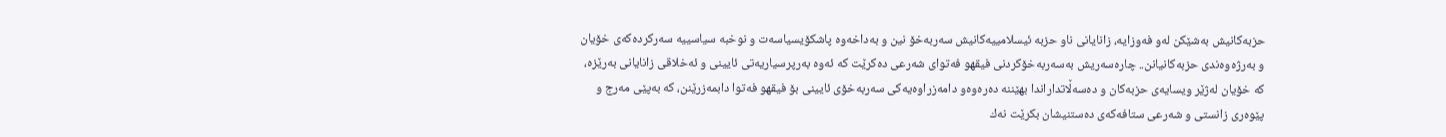حزبه‌كانیش به‌شێكن له‌و فه‌وزایه‌، زانایانی ناو حزبه‌ ئیسلامییه‌كانیش سه‌ربه‌خۆ نین و به‌داخه‌وه‌ پاشكۆیسیاسه‌ت و نوخبه‌ سیاسییه‌ سه‌ركرده‌كه‌ی خۆیان و به‌رژه‌وه‌ندی حزبه‌كانیانن.. چاره‌سه‌ریش به‌سه‌ربه‌خۆكردنی فیقهو فه‌توای شه‌رعی ده‌كرێت كه‌ ئه‌وه‌ به‌رپرسیاریه‌تی ئایینی و ئه‌خلاقی زانایانی به‌رێزه،‌ كه‌ خۆیان له‌ژێر ویسایه‌ی حزبه‌كان و ده‌سه‌ڵاتداراندا بهێننه‌ ده‌ره‌وه‌و دامه‌زراوه‌یه‌كی سه‌ربه‌خۆی ئایینی بۆ فیقهو فه‌توا دابمه‌زرێنن، كه‌ به‌پێی مه‌رج و پێوه‌ری زانستی و شه‌رعی ستافه‌كه‌ی ده‌ستنیشان بكرێت نه‌ك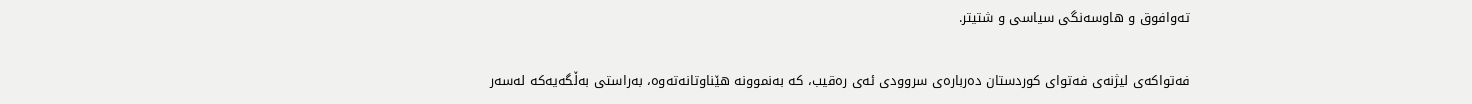ته‌وافوق و هاوسه‌نگی سیاسی و شتیتر.

فه‌تواكه‌ی لیژنه‌ی فه‌توای كوردستان ده‌رباره‌ی سروودی ئه‌ی ره‌قیب، كه‌ به‌نموونه‌ هێناوتانه‌ته‌وه‌، به‌راستی به‌ڵگه‌یه‌كه‌ له‌سه‌ر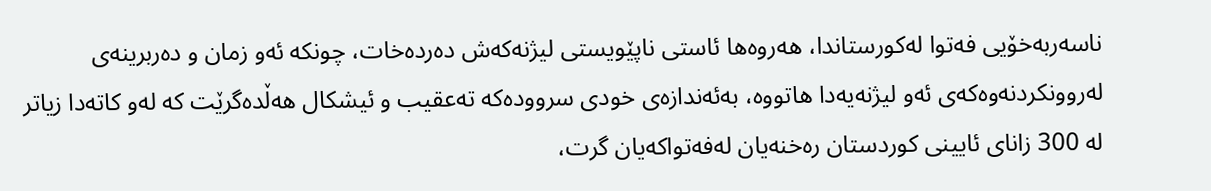ناسه‌ربه‌خۆیی فه‌توا له‌كورستاندا، هه‌روه‌ها ئاستی ناپێویستی لیژنه‌كه‌ش ده‌رده‌خات، چونكه‌ ئه‌و زمان و ده‌ربرینه‌ی له‌روونكردنه‌وه‌كه‌ی ئه‌و لیژنه‌یه‌دا هاتووه،‌ به‌ئه‌ندازه‌ی خودی سرووده‌كه‌ ته‌عقیب و ئیشكال هه‌ڵده‌گرێت كه‌ له‌و كاته‌دا زیاتر له ‌300 زانای ئایینی كوردستان ره‌خنه‌یان له‌فه‌تواكه‌یان گرت،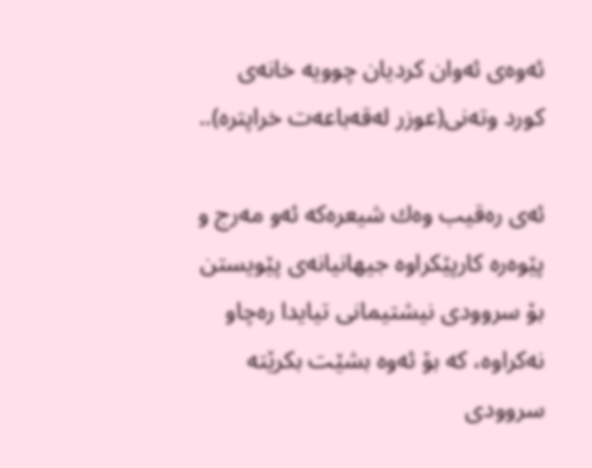ئه‌وه‌ی ئه‌وان كردیان چوویه‌ خانه‌ی كورد وته‌نی(عوزر له‌قه‌باعه‌ت خراپتره‌)..

ئه‌ی ره‌قیب وه‌ك شیعره‌كه‌ ئه‌و مه‌رج و پێوه‌ره‌ كارپێكراوه‌ جیهانیانه‌ی پێویستن بۆ سروودی نیشتیمانی تیایدا ره‌چاو نه‌كراوه،‌ كه‌ بۆ ئه‌وه‌ بشێت بكرێته‌ سروودی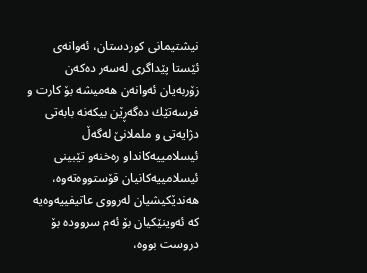نیشتیمانی كوردستان، ئه‌وانه‌ی ئێستا پێداگری له‌سه‌ر ده‌كه‌ن زۆربه‌یان ئه‌وانه‌ن هه‌میشه‌ بۆ كارت و فرسه‌تێك ده‌گه‌ڕێن بیكه‌نه‌ بابه‌تی دژایه‌تی و ململانێ له‌گه‌ڵ ئیسلامییه‌كانداو ره‌خنه‌و تێبینی ئیسلامییه‌كانیان قۆستووه‌ته‌وه‌، هه‌ندێكیشیان له‌رووی عاتیفییه‌وه‌یه‌ كه‌ ئه‌وینێكیان بۆ ئه‌م سرووده‌ بۆ دروست بووه‌،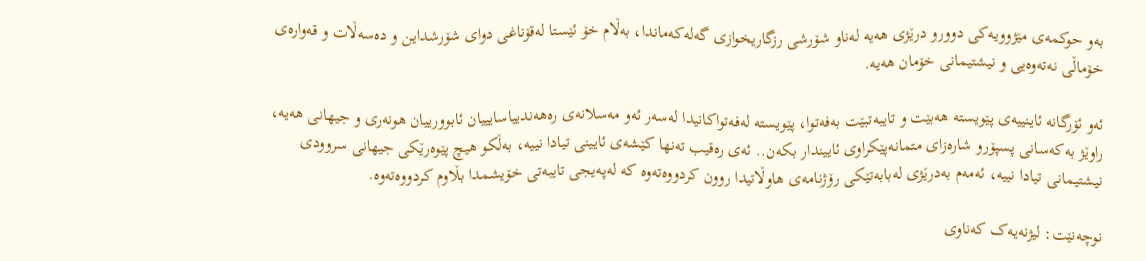به‌و حوكمه‌ی مێژوویه‌كی دوورو درێژی هه‌یه‌ له‌ناو شۆرشی رزگاریخوازی گه‌له‌كه‌ماندا، به‌ڵام خۆ ئێستا له‌قۆناغی دوای شۆرشداین و ده‌سه‌ڵات و قه‌واره‌ی خۆماڵی نه‌ته‌وه‌یی و نیشتیمانی خۆمان هه‌یه‌.

ئه‌و ئۆرگانه‌ ئاینییه‌ی پێویسته‌ هه‌بێت و تایبه‌تبێت به‌فه‌توا، پێویسته‌ له‌فه‌تواكانیدا له‌سه‌ر ئه‌و مه‌سلانه‌ی ره‌هه‌ندییاسایییان ئابوورییان هونه‌ری و جیهانی هه‌یه،‌ راوێژ به‌كه‌سانی پسپۆرو شاره‌زای متمانه‌پێكراوی ئاییندار بكه‌ن.. ئه‌ی ره‌قیب ته‌نها كێشه‌ی ئایینی تیادا نییه‌، به‌ڵكو هیچ پێوه‌رێكی جیهانی سروودی نیشتیمانی تیادا نییه‌، ئه‌مه‌م به‌درێژی له‌بابه‌تێكی رۆژنامه‌ی هاوڵاتیدا روون كردووه‌ته‌وه‌ كه‌ له‌په‌یجی تایبه‌تی خۆیشمدا بڵاوم كردووه‌ته‌وه‌.

نوچەنێت: لیژنەیەک کەناوی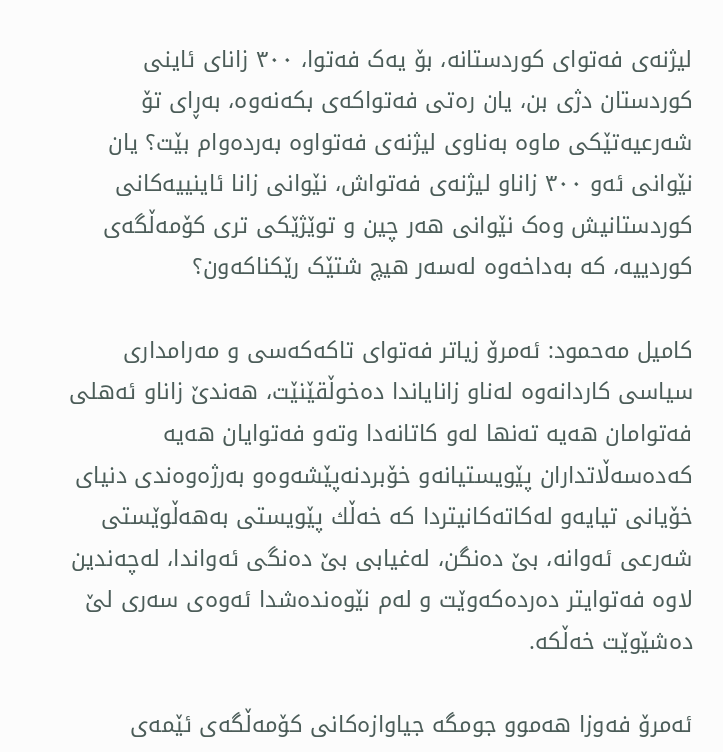لیژنەی فەتوای کوردستانە، بۆ یەک فەتوا، ٣٠٠ زانای ئاینی کوردستان دژی بن، یان رەتی فەتواکەی بکەنەوە، بەڕای تۆ شەرعیەتێکی ماوە بەناوی لیژنەی فەتواوە بەردەوام بێت؟ یان نێوانی ئەو ٣٠٠ زاناو لیژنەی فەتواش، نێوانی زانا ئاینییەکانی کوردستانیش وەک نێوانی هەر چین و توێژێکی تری کۆمەڵگەی کوردییە، کە بەداخەوە لەسەر هیچ شتێک رێکناکەون؟

كامیل مه‌حمود: ئه‌مرۆ زیاتر فه‌توای تاكه‌كه‌سی و مه‌رامداری سیاسی كاردانه‌وه‌ له‌ناو زانایاندا ده‌خوڵقێنێت، هه‌ندێ زاناو ئه‌هلی فه‌توامان هه‌یه‌ ته‌نها له‌و كاتانه‌دا وته‌و فه‌توایان هه‌یه‌ كه‌ده‌سه‌ڵاتداران پێویستیانه‌و خۆبردنه‌پێشه‌وه‌و به‌رژه‌وه‌ندی دنیای خۆیانی تیایه‌و له‌كاته‌كانیتردا كه‌ خه‌ڵك پێویستی به‌هه‌ڵوێستی شه‌رعی ئه‌وانه،‌ بێ ده‌نگن، له‌غیابی بێ ده‌نگی ئه‌واندا، له‌چه‌ندین لاوه‌ فه‌توایتر ده‌رده‌كه‌وێت و له‌م نێوه‌نده‌شدا ئه‌وه‌ی سه‌ری لێ ده‌شێوێت خه‌ڵكه‌‌.

ئه‌مرۆ فه‌وزا هه‌موو جومگه‌ جیاوازه‌كانی كۆمه‌ڵگه‌ی ئێمه‌ی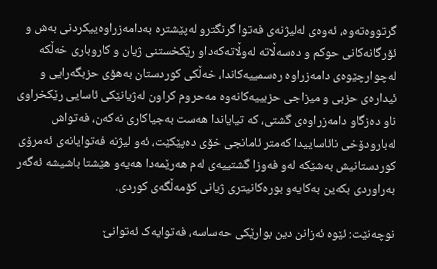گرتووه‌ته‌وه‌، ئه‌وه‌ی له‌لیژنه‌ی فه‌توا گرنگترو له‌پێشتره‌ به‌دامه‌زراوه‌ییكردنی به‌ش و ئۆرگانه‌كانی حوكم و ده‌سه‌ڵاته‌ له‌وڵاته‌كه‌داو رێكخستنی ژیان و كاروباری خه‌ڵكه‌ له‌چوارچێوه‌ی دامه‌زراوه‌ ره‌سمییه‌كاندا، خه‌ڵكی كوردستان به‌هۆی حزبگه‌رایی و ئیداره‌ی حزبی و میزاجی حزبییه‌كانه‌وه‌ مه‌حروم كراون له‌ژیانێكی ئاسایی رێكخراوی ناو ده‌زگاو دامه‌زراوه‌ی گشتی، كه‌ تیایاندا هه‌ست به‌جیاكاری نه‌كه‌ن، فه‌تواش له‌بارودۆخی نائاساییدا كه‌متر ئامانجی خۆی ده‌پێكێت، ئه‌و لیژنه‌ فه‌توایانه‌ی ئه‌مرۆی كوردستانیش به‌شێكه‌ له‌و فه‌وزا گشتییه‌ی له‌م هه‌رێمه‌دا هه‌یه‌و هێشتا باشیشه‌ ئه‌گه‌ر به‌راوردی بكه‌ین به‌كایه‌و بوره‌كانیتری ژیانی كۆمه‌ڵگه‌ی كوردی.

نوچەنێت: ئێوە ئەزانن دین بوارێکی حەساسە، فەتوایەک ئەتوانێ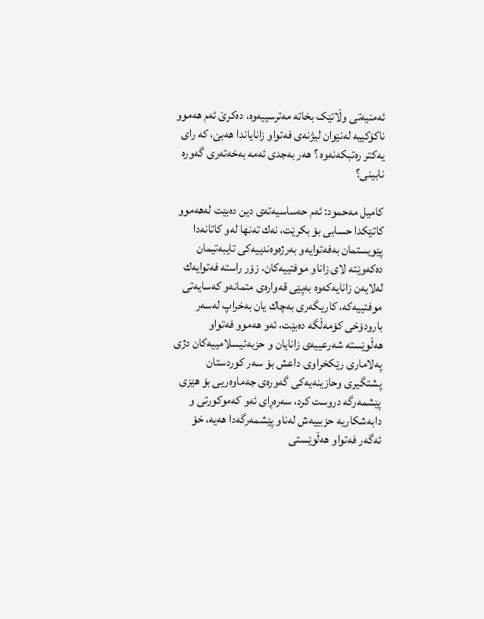ئەمنیەتی وڵاتێک بخاتە مەترسییەوە، دەکرێ ئەم هەموو ناکۆکییە لەنێوان لیژنەی فەتواو زانایاندا هەبێ، کە رای یەکتر رەتبکەنەوە ؟ هەر بەجدی ئەمە بەخەتەری گەورە نابینی؟

کامیل مەحمود: ئه‌م حه‌ساسیه‌ته‌ی دین ده‌بێت له‌هه‌موو كاتێكدا حسابی بۆ بكرێت، نه‌ك ته‌نها له‌و كاتانه‌دا پێویستمان به‌فه‌توایه‌و به‌رژه‌وه‌ندییه‌كی تایبه‌تیمان ده‌كه‌وێته‌ لای زاناو موفتییه‌كان، زۆر راسته‌ فه‌توایه‌ك له‌لایه‌ن زانایه‌كه‌وه‌ به‌پێی قه‌واره‌ی متمانه‌و كه‌سایه‌تی موفتییه‌كه،‌ كاریگه‌ری به‌چاك یان به‌خراپ له‌سه‌ر بارودۆخی كۆمه‌ڵگه‌ ده‌بێت، ئه‌و هه‌موو فه‌تواو هه‌ڵوێسته‌ شه‌رعییه‌ی زانایان و حزبه‌ئیسلامییه‌كان دژی په‌لاماری رێكخراوی داعش بۆ سه‌ر كوردستان پشتگیری وحازینه‌یه‌كی گه‌وره‌ی جه‌ماوه‌ریی بۆ هێزی پێشمه‌رگه‌ دروست كرد، سه‌ره‌ڕای ئه‌و كه‌موكورتی و دابه‌شكاریه‌ حزبییه‌ش له‌ناو پێشمه‌رگه‌دا هه‌یه‌، خۆ ئه‌گه‌ر فه‌تواو هه‌ڵوێستی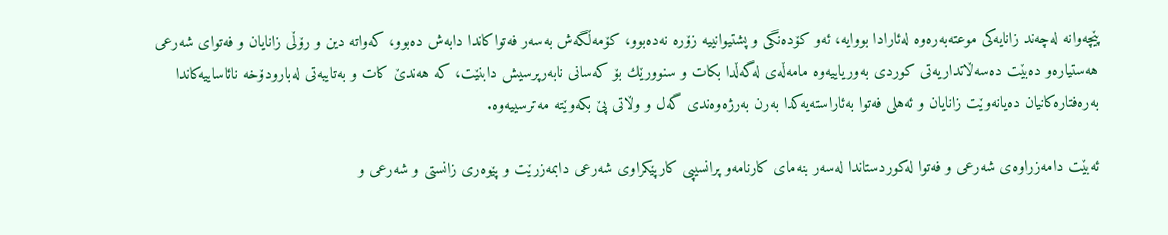پێچه‌وانه‌ له‌چه‌ند زانایه‌كی موعته‌به‌ره‌وه‌ له‌ئارادا بووایه‌، ئه‌و كۆده‌نگی و پشتیوانییه‌ زۆره‌ نه‌ده‌بوو، كۆمه‌ڵگه‌ش به‌سه‌ر فه‌تواكاندا دابه‌ش ده‌بوو، كه‌واته‌ دین و رۆڵی زانایان و فه‌توای شه‌رعی هه‌ستیاره‌و ده‌بێت ده‌سه‌ڵاتداریه‌تی كوردی به‌وریاییه‌وه‌ مامه‌ڵه‌ی له‌گه‌ڵدا بكات و سنوورێك بۆ كه‌سانی نابه‌رپرسیش دابنێت، كه‌ هه‌ندێ كات و به‌تایبه‌تی له‌بارودۆخه‌ نائاساییه‌كاندا به‌ره‌فتاره‌كانیان ده‌یانه‌وێت زانایان و ئه‌هلی فه‌توا به‌‌ئاراسته‌یه‌كدا به‌رن به‌رژه‌وه‌ندی گه‌ل و وڵاتی پێ بكه‌وێته‌ مه‌ترسییه‌وه‌.

ئه‌بێت دامه‌زراوه‌ی شه‌رعی و فه‌توا له‌كوردستاندا له‌سه‌ر بنه‌مای كارنامه‌و پرانسیپی كارپێكراوی شه‌رعی دابمه‌زرێت و پێوه‌ری زانستی و شه‌رعی و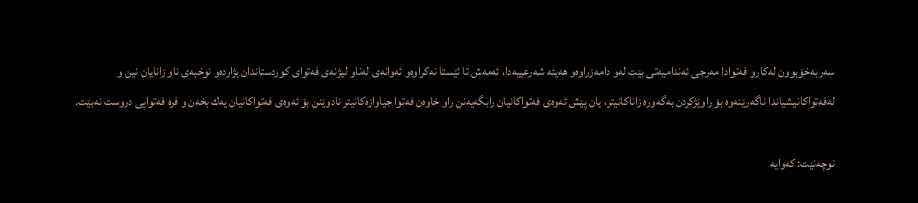سه‌ربه‌خۆبوون له‌كارو فه‌توادا مه‌رجی ئه‌ندامیه‌تی بێت له‌و دامه‌زراوه‌و هه‌یئه‌ شه‌رعییه‌دا، ئه‌مه‌ش تا ئێستا نه‌كراوه‌و ئه‌وانه‌ی له‌ناو لیژنه‌ی فه‌توای كوردستاندان بژارده‌و نوخبه‌ی ناو زانایان نین و له‌فه‌تواكانیشیاندا ناگه‌رێنه‌وه‌ بۆ راوێژكردن به‌گه‌وره‌ زاناكانیتر، یان پێش ئه‌وه‌ی فه‌تواكانیان رابگه‌یه‌نن راو خاوه‌ن فه‌توا جیاوازه‌كانیتر نادوێنن بۆ ئه‌وه‌ی فه‌تواكانیان یه‌ك بخه‌ن و فره‌ فه‌توایی دروست نه‌بێت.

نوچەنێت: کەوایە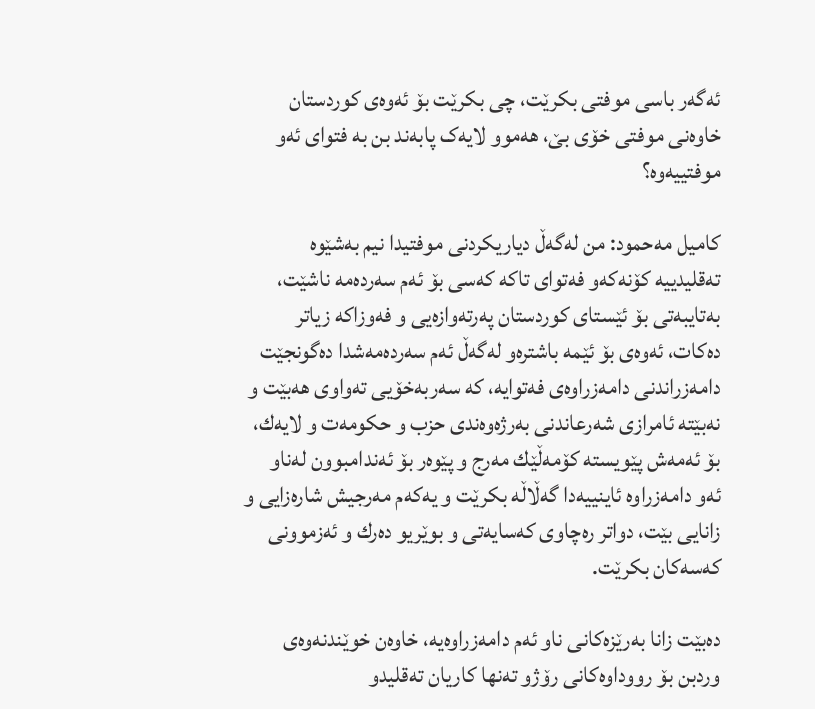ئەگەر باسی موفتی بکرێت، چی بکرێت بۆ ئەوەی کوردستان خاوەنی موفتی خۆی بێ، هەموو لایەک پابەند بن بە فتوای ئەو موفتییەوە؟

کامیل مەحمود: من له‌گه‌ڵ دیاریكردنی موفتیدا نیم به‌شێوه‌ ته‌قلیدییه‌ كۆنه‌كه‌و فه‌توای تاكه‌ كه‌سی بۆ ئه‌م سه‌رده‌مه‌ ناشێت، به‌تایبه‌تی بۆ ئێستای كوردستان په‌رته‌وازه‌یی و فه‌وزاكه‌ زیاتر ده‌كات، ئه‌وه‌ی بۆ ئێمه‌ باشتره‌و له‌گه‌ڵ ئه‌م سه‌رده‌مه‌شدا ده‌گونجێت دامه‌زراندنی دامه‌زراوه‌ی فه‌توایه،‌ كه‌ سه‌ربه‌خۆیی ته‌واوی هه‌بێت و نه‌بێته‌ ئامرازی شه‌رعاندنی به‌رژه‌وه‌ندی حزب و حكومه‌ت و لایه‌ك، بۆ ئه‌مه‌ش پێویسته‌ كۆمه‌ڵێك مه‌رج و پێوه‌ر بۆ ئه‌ندامبوون له‌ناو ئه‌و دامه‌زراوه‌ ئاینییەدا‌ گه‌ڵاڵه‌ بكرێت و یه‌كه‌م مه‌رجیش شاره‌زایی و زانایی بێت، دواتر ره‌چاوی كه‌سایه‌تی و بوێریو ده‌رك و ئه‌زموونی كه‌سه‌كان بكرێت.

ده‌بێت زانا به‌رێزه‌كانی ناو ئه‌م دامه‌زراوه‌یه،‌ خاوه‌ن خوێندنه‌وه‌ی وردبن بۆ رووداوه‌كانی رۆژو ته‌نها كاریان ته‌قلیدو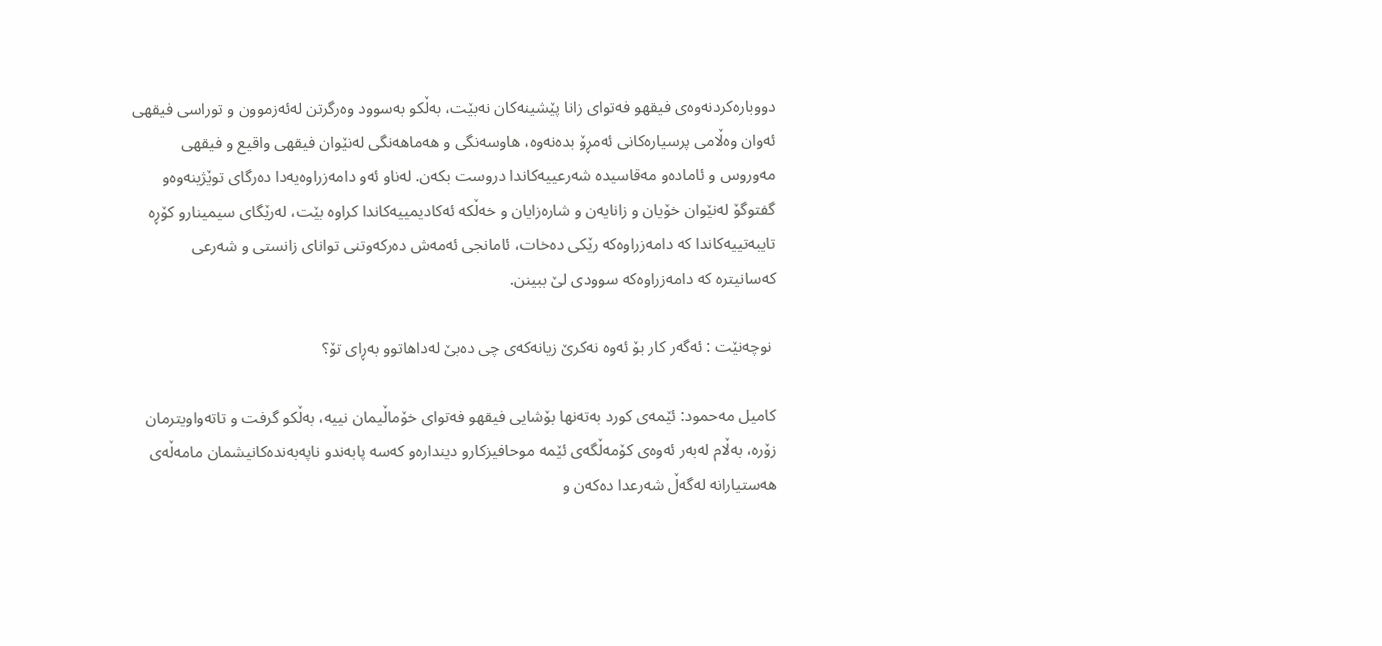دووباره‌كردنه‌وه‌ی فیقهو فه‌توای زانا پێشینه‌كان نه‌بێت، به‌ڵكو به‌سوود وه‌رگرتن له‌ئەزموون و توراسی فیقهی ئه‌وان وه‌ڵامی پرسیاره‌كانی ئه‌مڕۆ بده‌نه‌وه‌، هاوسه‌نگی و هه‌ماهه‌نگی له‌نێوان فیقهی واقیع و فیقهی مه‌وروس و ئاماده‌و مه‌قاسیده‌ شه‌رعییه‌كاندا دروست بكه‌ن. له‌ناو ئه‌و دامه‌زراوه‌یه‌دا ده‌رگای توێژینه‌وه‌و گفتوگۆ له‌نێوان خۆیان و زانایه‌ن و شاره‌زایان و خه‌ڵكه‌ ئه‌كادیمییه‌كاندا كراوه‌ بێت، له‌رێگای سیمینارو كۆڕه‌ تایبه‌تییه‌كاندا كه‌ دامه‌زراوه‌كه‌ رێكی ده‌خات، ئامانجی ئه‌مه‌ش ده‌ركه‌وتنی توانای زانستی و شه‌رعی كه‌سانیتره‌ كه‌ دامه‌زراوه‌كه‌ سوودی لێ ببینن.

 نوچەنێت : ئەگەر کار بۆ ئەوە نەکرێ زیانەکەی چی دەبێ لەداهاتوو بەڕای تۆ؟

کامیل مەحمود: ئێمه‌ی كورد به‌ته‌نها بۆشایی فیقهو فه‌توای خۆماڵیمان نییه‌، به‌ڵكو گرفت و تاته‌واویترمان زۆره‌، به‌ڵام له‌به‌ر ئه‌وه‌ی كۆمه‌ڵگه‌ی ئێمه‌ موحافیزكارو دینداره‌و كه‌سه‌ پابه‌ندو ناپه‌به‌نده‌كانیشمان مامه‌ڵه‌ی هه‌ستیارانه‌ له‌گه‌ڵ شه‌رعدا ده‌كه‌ن و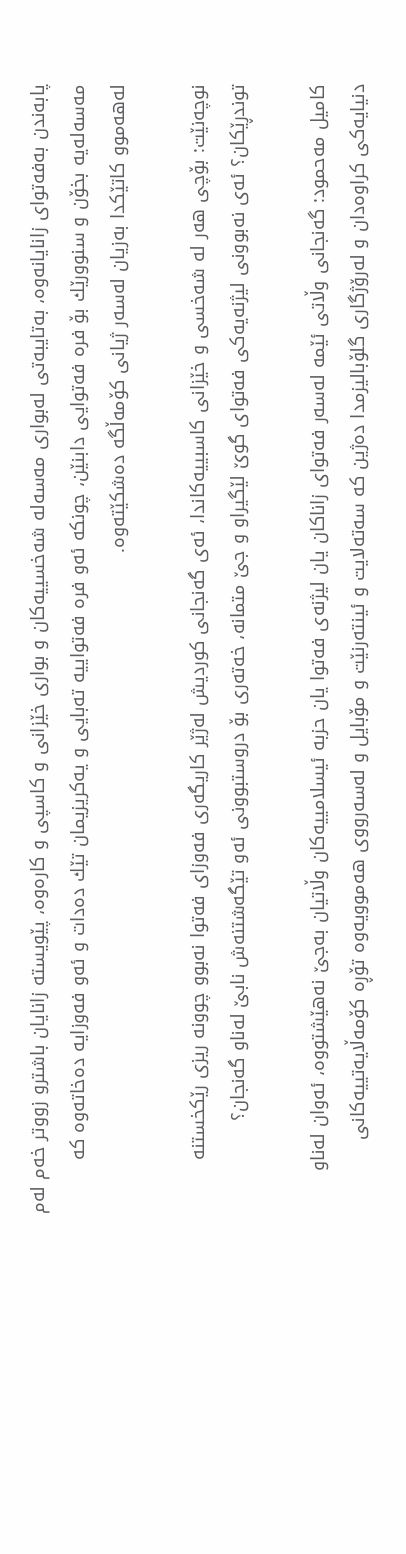پابه‌ندن به‌فه‌توای زانایانه‌وه،‌ به‌تایبه‌تی له‌بواری مه‌سه‌له‌ شه‌خسییه‌كان و بواری خێزانی و كاسپی و كاره‌وه‌، پێویسته‌ زانایان باشترو زووتر خه‌م له‌م مه‌سه‌له‌یه‌ بخۆن و سنوورێك بۆ فره‌ فه‌توایی دابنێن، چونكه‌ ئه‌و فره‌ فه‌تواییه‌ ته‌بایی و یه‌كریزیمان تێك ده‌دات و ئه‌و فه‌وزایه‌ ده‌خاته‌وه‌ كه‌ له‌هه‌موو كاتێكدا به‌زیان له‌سه‌ر ژیانی كۆمه‌ڵگه‌ ده‌شكێته‌وه‌.

نوچەنێت: بۆچی هەر لە شەخسی و خێزانی کاسبییەکاندا، ئەی گەنجانی کوردیش لەژێر کاریگەری فەوزای فەتوا نەبوو چوونە ریزی رێکخستنە توندڕێکان؟ ئەی نەبوونی لیژنەیەکی فەتوای گوێ لێگیراو و جێ متمانە، خەتەری بۆ دروستبوونی ئەو تێگەشتنەش نابێ لەناو گەنجان؟

كامیل مه‌حمود: گه‌نجانی وڵاتی ئێمه‌ له‌سه‌ر فه‌توای زاناكان یان لیژنه‌ی فه‌توا یان حزبه‌ ئیسلامییه‌كان وڵاتیان به‌جێ نه‌هێشتووه‌، ئه‌وان له‌ناو دنیایه‌كی كراوه‌دان و له‌رۆژگاری گلۆبالیزمدا ده‌ژین كه‌ سه‌ته‌لایت و ئینته‌رنێت و مۆبایل و له‌سه‌رووی هه‌موویه‌وه‌ تۆڕه‌ كۆمه‌ڵایه‌تییه‌كانی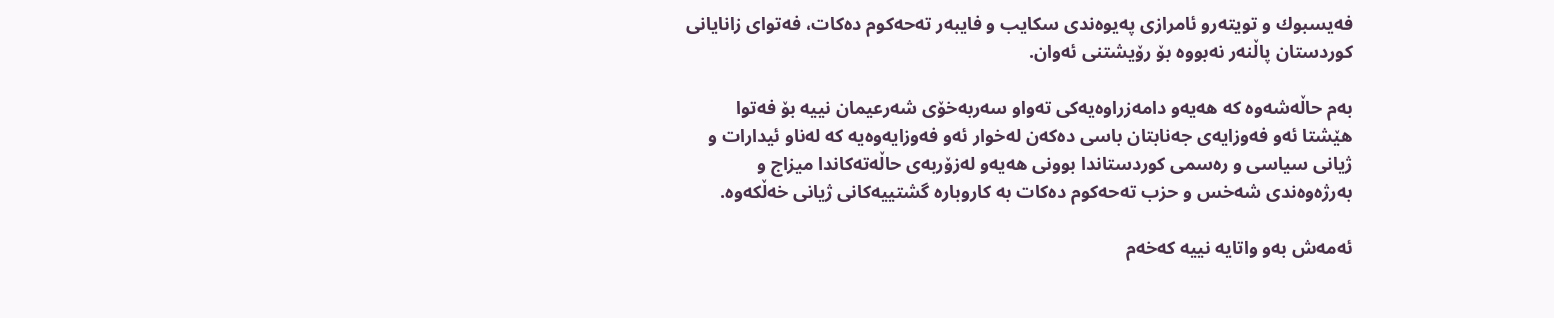فه‌یسبوك و تویته‌رو ئامرازی په‌یوه‌ندی سكایب و فایبه‌ر ته‌حه‌كوم ده‌كات، فه‌توای زانایانی كوردستان پاڵنه‌ر نه‌بووه‌ بۆ رۆیشتنی ئه‌وان.

به‌م حاڵه‌شه‌وه‌ كه‌ هه‌یه‌و دامه‌زراوه‌یه‌كی ته‌واو سه‌ربه‌خۆی شه‌رعیمان نییه‌ بۆ فه‌توا هێشتا ئه‌و فه‌وزایه‌ی جه‌نابتان باسی ده‌كه‌ن له‌خوار ئه‌و فه‌وزایه‌وه‌یه‌ كه‌ له‌ناو ئیدارات و ژیانی سیاسی و ره‌سمی كوردستاندا بوونی هه‌یه‌و له‌زۆربه‌ی حاڵه‌ته‌كاندا میزاج و به‌رژه‌وه‌ندی شه‌خس و حزب ته‌حه‌كوم ده‌كات به‌ كاروباره‌ گشتییه‌كانی ژیانی خه‌ڵكه‌وه‌.

ئه‌مه‌ش به‌و واتایه‌ نییه‌ كه‌خه‌م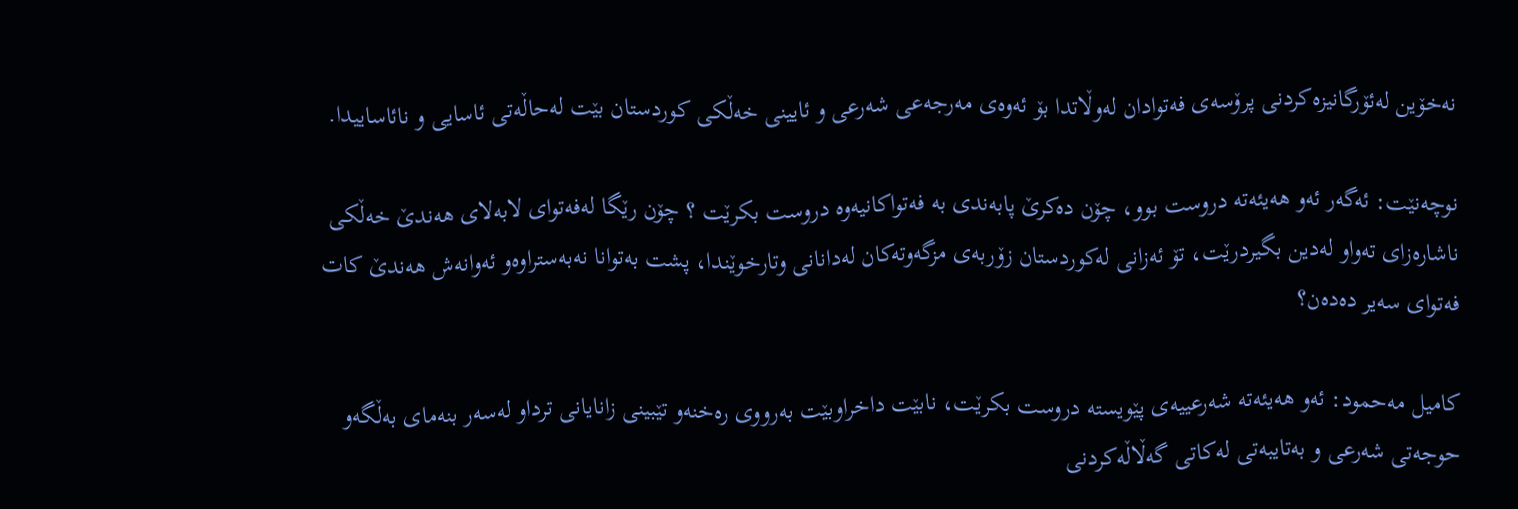نه‌خۆین له‌ئۆرگانیزه‌كردنی پرۆسه‌ی فه‌توادان له‌وڵاتدا بۆ ئه‌وه‌ی مه‌رجه‌عی شه‌رعی و ئایینی خه‌ڵكی كوردستان بێت له‌حاڵه‌تی ئاسایی و نائاساییدا.

نوچەنێت: ئەگەر ئەو هەیئەتە دروست بوو، چۆن دەکرێ پابەندی بە فەتواکانیەوە دروست بکرێت ؟ چۆن رێگا لەفەتوای لابەلای هەندێ خەڵکی ناشارەزای تەواو لەدین بگیردرێت، تۆ ئەزانی لەکوردستان زۆربەی مزگەوتەکان لەدانانی وتارخوێندا، پشت بەتوانا نەبەستراوەو ئەوانەش هەندێ کات فەتوای سەیر دەدەن؟

كامیل مه‌حمود: ئه‌و هه‌یئه‌ته‌ شه‌رعییه‌ی پێویسته‌ دروست بكرێت، نابێت داخراوبێت به‌رووی ره‌خنه‌و تێبینی زانایانی ترداو له‌سه‌ر بنه‌مای به‌ڵگه‌و حوجه‌تی شه‌رعی و به‌تایبه‌تی له‌كاتی گه‌ڵاڵه‌كردنی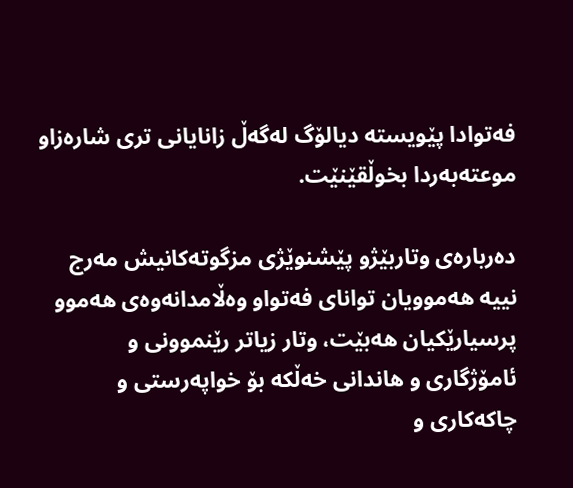فه‌توادا پێویسته‌ دیالۆگ له‌گه‌ڵ زانایانی تری شاره‌زاو موعته‌به‌ردا بخوڵقێنێت.

ده‌رباره‌ی وتاربێژو پێشنوێژی مزگوته‌كانیش مه‌رج نییه‌ هه‌موویان توانای فه‌تواو وه‌ڵامدانه‌وه‌ی هه‌موو پرسیارێكیان هه‌بێت، وتار زیاتر رێنموونی و ئامۆژگاری و هاندانی خه‌ڵكه‌ بۆ خواپه‌رستی و چاكه‌كاری و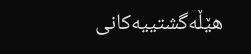هێڵه‌گشتییه‌كانی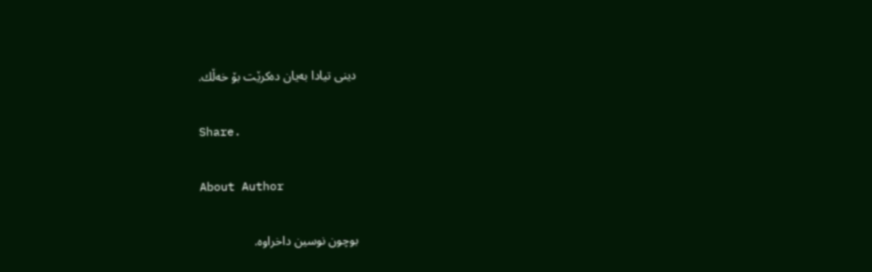دینی تیادا به‌یان ده‌كرێت بۆ خه‌ڵك.

Share.

About Author

بوچون نوسین داخراوە.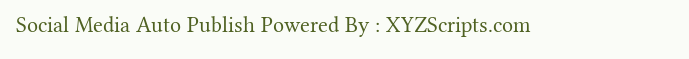Social Media Auto Publish Powered By : XYZScripts.com